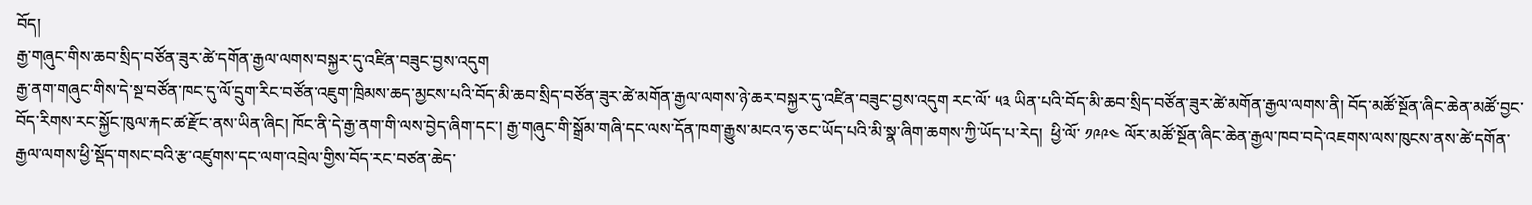བོད།
རྒྱ་གཞུང་གིས་ཆབ་སྲིད་བཙོན་ཟུར་ཚེ་དགོན་རྒྱལ་ལགས་བསྐྱར་དུ་འཛིན་བཟུང་བྱས་འདུག
རྒྱ་ནག་གཞུང་གིས་དེ་སྔ་བཙོན་ཁང་དུ་ལོ་དྲུག་རིང་བཙོན་འཇུག་ཁྲིམས་ཆད་མྱངས་པའི་བོད་མི་ཆབ་སྲིད་བཙོན་ཟུར་ཚེ་མགོན་རྒྱལ་ལགས་ཉེ་ཆར་བསྐྱར་དུ་འཛིན་བཟུང་བྱས་འདུག རང་ལོ་ ༥༣ ཡིན་པའི་བོད་མི་ཆབ་སྲིད་བཙོན་ཟུར་ཚེ་མགོན་རྒྱལ་ལགས་ནི། བོད་མཚོ་སྔོན་ཞིང་ཆེན་མཚོ་བྱང་བོད་རིགས་རང་སྐྱོང་ཁུལ་རྐང་ཚ་རྫོང་ནས་ཡིན་ཞིང། ཁོང་ནི་དེ་རྒྱ་ནག་གི་ལས་བྱེད་ཞིག་དང་། རྒྱ་གཞུང་གི་སྒྲོམ་གཞི་དང་ལས་དོན་ཁག་རྒྱུས་མངའ་ཧ་ཅང་ཡོད་པའི་མི་སྣ་ཞིག་ཆགས་ཀྱི་ཡོད་པ་རེད།  ཕྱི་ལོ་ ༡༩༩༤ ལོར་མཚོ་སྔོན་ཞིང་ཆེན་རྒྱལ་ཁབ་བདེ་འཇགས་ལས་ཁུངས་ནས་ཚེ་དགོན་རྒྱལ་ལགས་ཕྱི་སྡོད་གསང་བའི་རྩ་འཛུགས་དང་ལག་འབྲེལ་གྱིས་བོད་རང་བཙན་ཆེད་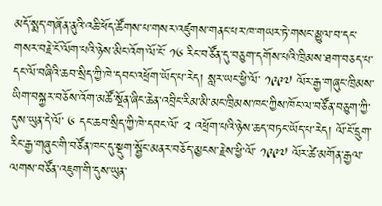མདོ་སྨད་གཞོན་ནུའི་འཆི་ཕོད་ཚོགས་པ་གསར་འཛུགས་གནང་པར་ཁ་གཡར་ཏེ་གསང་མྱུལ་བ་དང་གསར་བརྗེ་ངོ་ལོག་པའི་ཉེས་མིང་འོག་ལོ་ངོ་ ༡༦ རིང་བཙོན་དུ་བཅུག་དགོས་པའི་ཁྲིམས་ཐག་བཅད་པ་དང་ལོ་བཞིའི་ཆབ་སྲིད་ཀྱི་ཁེ་དབང་འཕྲོག་ཡོད་པ་རེད། སླར་ཡང་ཕྱི་ལོ་ ༡༩༩༧ ལོར་རྒྱ་གཞུང་ཁྲིམས་ཡིག་བསྐྱར་བཅོས་འོག་མཚོ་སྔོན་ཞིང་ཆེན་འབྲིང་རིམ་མི་མང་ཁྲིམས་ཁང་ཀྱིས་ཁོང་ལ་བཙོན་བཅུག་ཀྱི་དུས་ཡུན་དེ་ལོ་ ༦ དང་ཆབ་སྲིད་ཀྱི་ཁེ་དབང་ལོ་ ༢ འཕྲོག་པའི་ཉེས་ཆད་བཏང་ཡོད་པ་རེད། ལོ་ངོ་དྲུག་རིང་རྒྱ་གཞུང་གི་བཙོན་ཁང་དུ་སྡུག་སྦྱོང་མནར་བཅོད་མྱངས་རྗེས་ཕྱི་ལོ་ ༡༩༩༧ ལོར་ཚེ་མགོན་རྒྱལ་ལགས་བཙོན་འཇུག་གི་དུས་ཡུན་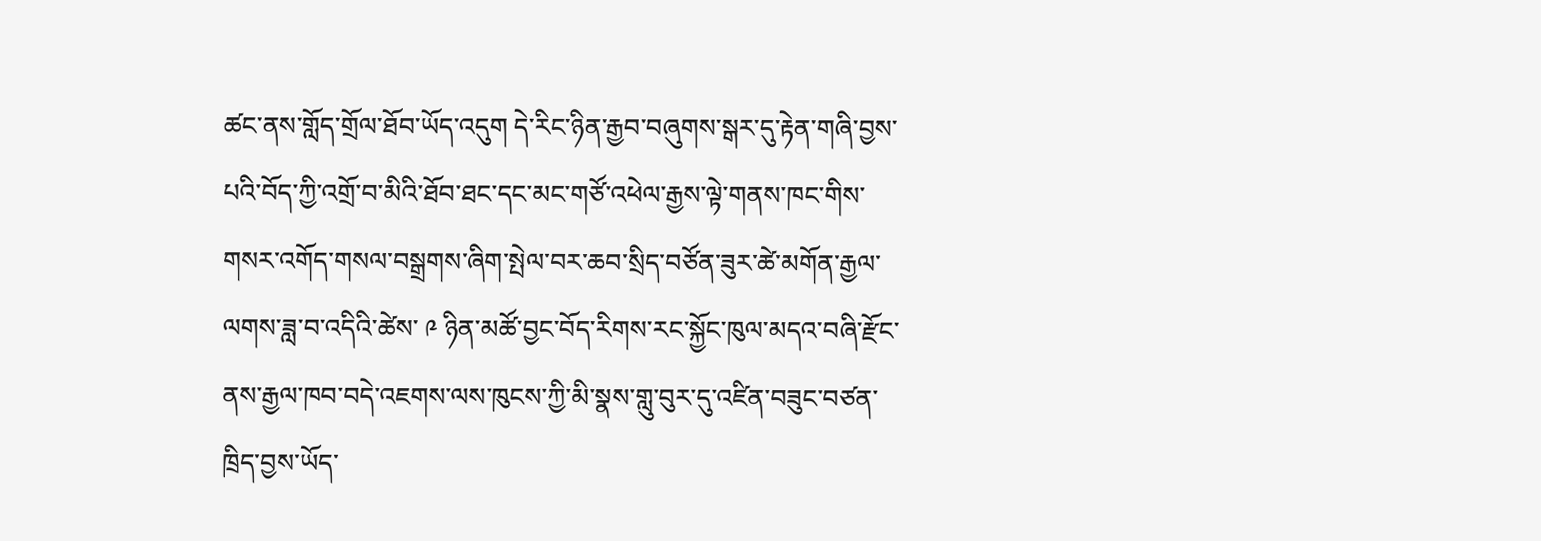ཚང་ནས་གློད་གྲོལ་ཐོབ་ཡོད་འདུག དེ་རིང་ཉིན་རྒྱབ་བཞུགས་སྒར་དུ་རྟེན་གཞི་བྱས་པའི་བོད་ཀྱི་འགྲོ་བ་མིའི་ཐོབ་ཐང་དང་མང་གཙོ་འཕེལ་རྒྱས་ལྟེ་གནས་ཁང་གིས་གསར་འགོད་གསལ་བསྒྲགས་ཞིག་སྤེལ་བར་ཆབ་སྲིད་བཙོན་ཟུར་ཚེ་མགོན་རྒྱལ་ལགས་ཟླ་བ་འདིའི་ཚེས་ ༩ ཉིན་མཚོ་བྱང་བོད་རིགས་རང་སྐྱོང་ཁུལ་མདའ་བཞི་རྫོང་ནས་རྒྱལ་ཁབ་བདེ་འཇགས་ལས་ཁུངས་ཀྱི་མི་སྣས་གླུ་བུར་དུ་འཛིན་བཟུང་བཙན་ཁྲིད་བྱས་ཡོད་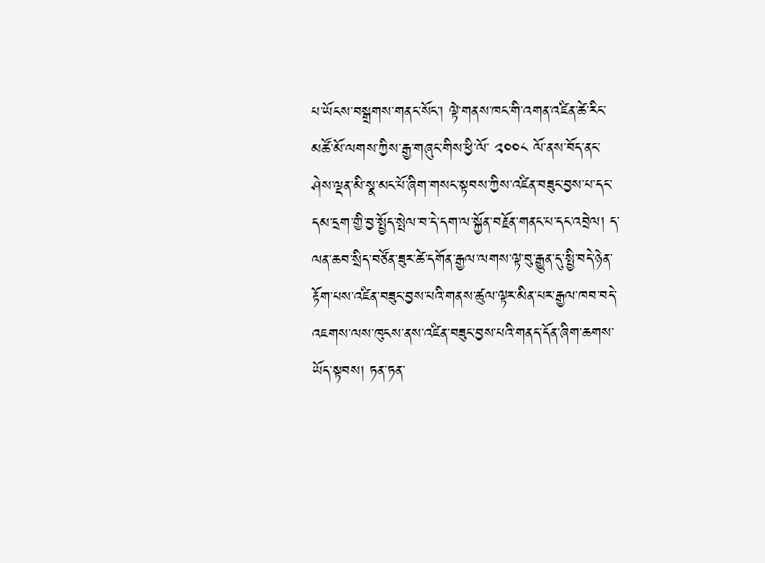པ་ཡོངས་བསྒྲགས་གནང་སོང་། ལྟེ་གནས་ཁང་གི་འགན་འཛིན་ཚེ་རིང་མཚོ་མོ་ལགས་ཀྱིས་རྒྱ་གཞུང་གིས་ཕྱི་ལོ་ ༢༠༠༨ ལོ་ནས་བོད་ནང་ཤེས་ལྡན་མི་སྣ་མང་པོ་ཞིག་གསང་སྟབས་ཀྱིས་འཛིན་བཟུང་བྱས་པ་དང་དམ་དྲག་གྱི་བྱ་སྤྱོད་སྤེལ་བ་དེ་དག་ལ་སྐྱོན་བརྗོན་གནང་པ་དང་འབྲེལ། ད་ལན་ཆབ་སྲིད་བཙོན་ཟུར་ཚེ་དགོན་རྒྱལ་ལགས་ལྟ་བུ་རྒྱུན་དུ་སྤྱི་བདེ་ཉེན་རྟོག་པས་འཛིན་བཟུང་བྱས་པའི་གནས་ཚུལ་ལྟར་མིན་པར་རྒྱལ་ཁབ་བདེ་འཇགས་ལས་ཁུངས་ནས་འཛིན་བཟུང་བྱས་པའི་གནད་དོན་ཞིག་ཆགས་ཡོད་སྟབས། ཏན་ཏན་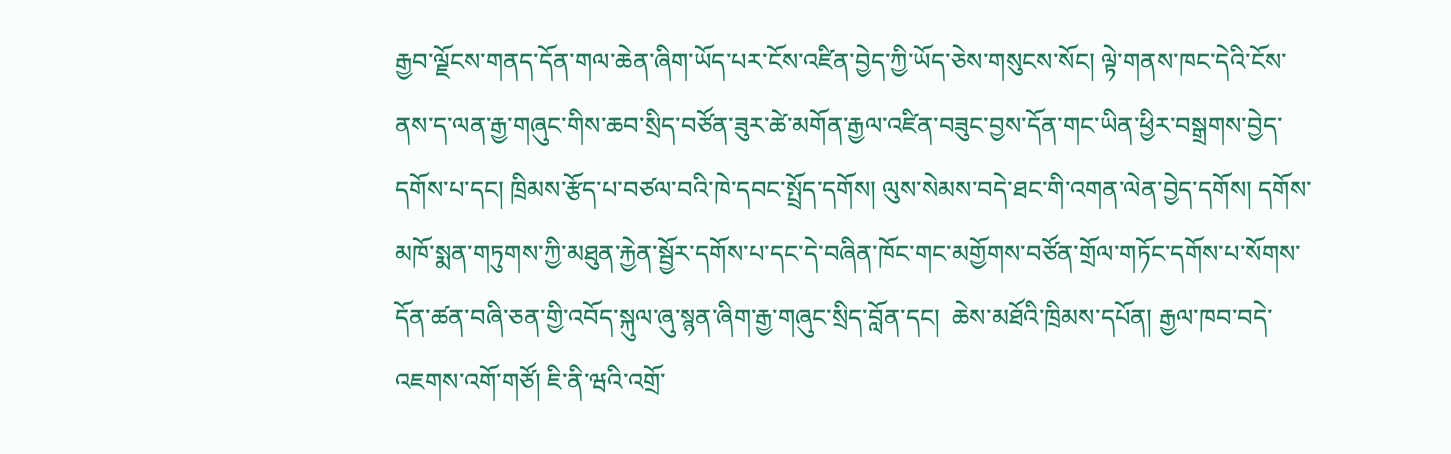རྒྱབ་ལྗོངས་གནད་དོན་གལ་ཆེན་ཞིག་ཡོད་པར་ངོས་འཛིན་བྱེད་ཀྱི་ཡོད་ཅེས་གསུངས་སོང། ལྟེ་གནས་ཁང་དེའི་ངོས་ནས་ད་ལན་རྒྱ་གཞུང་གིས་ཆབ་སྲིད་བཙོན་ཟུར་ཚེ་མགོན་རྒྱལ་འཛིན་བཟུང་བྱས་དོན་གང་ཡིན་ཕྱིར་བསྒྲགས་བྱེད་དགོས་པ་དང། ཁྲིམས་རྩོད་པ་བཙལ་བའི་ཁེ་དབང་སྤྲོད་དགོས། ལུས་སེམས་བདེ་ཐང་གི་འགན་ལེན་བྱེད་དགོས། དགོས་མཁོ་སྨན་གཏུགས་ཀྱི་མཐུན་རྐྱེན་སྦྱོར་དགོས་པ་དང་དེ་བཞིན་ཁོང་གང་མགྱོགས་བཙོན་གྲོལ་གཏོང་དགོས་པ་སོགས་དོན་ཚན་བཞི་ཅན་གྱི་འབོད་སྐུལ་ཞུ་སྙན་ཞིག་རྒྱ་གཞུང་སྲིད་བློན་དང།  ཆེས་མཐོའི་ཁྲིམས་དཔོན། རྒྱལ་ཁབ་བདེ་འཇགས་འགོ་གཙོ། ཇི་ནི་ཝའི་འགྲོ་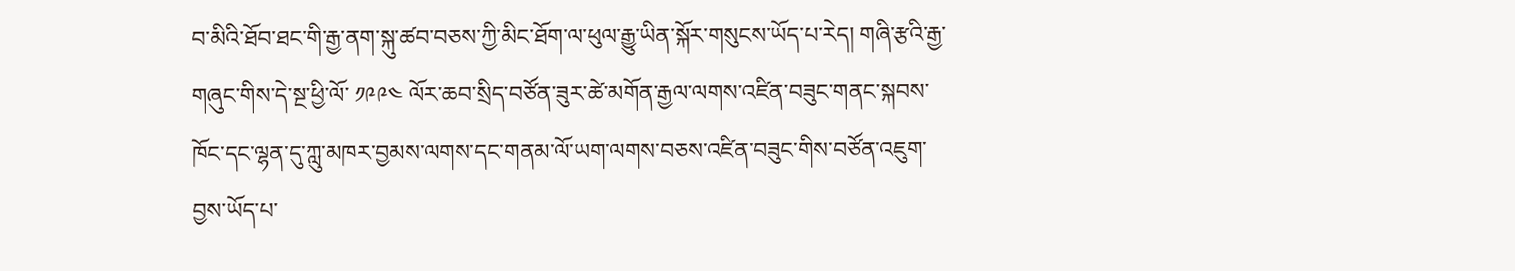བ་མིའི་ཐོབ་ཐང་གི་རྒྱ་ནག་སྐུ་ཚབ་བཅས་ཀྱི་མིང་ཐོག་ལ་ཕུལ་རྒྱུ་ཡིན་སྐོར་གསུངས་ཡོད་པ་རེད། གཞི་རྩའི་རྒྱ་གཞུང་གིས་དེ་སྔ་ཕྱི་ལོ་ ༡༩༩༤ ལོར་ཆབ་སྲིད་བཙོན་ཟུར་ཚེ་མགོན་རྒྱལ་ལགས་འཛིན་བཟུང་གནང་སྐབས་ཁོང་དང་ལྷན་དུ་ཀླུ་མཁར་བྱམས་ལགས་དང་གནམ་ལོ་ཡག་ལགས་བཅས་འཛིན་བཟུང་གིས་བཙོན་འཇུག་བྱས་ཡོད་པ་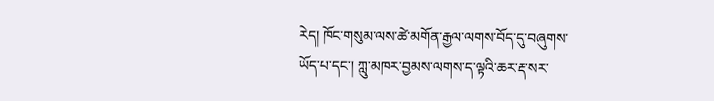རེད། ཁོང་གསུམ་ལས་ཚེ་མགོན་རྒྱལ་ལགས་བོད་དུ་བཞུགས་ཡོད་པ་དང་། ཀླུ་མཁར་བྱམས་ལགས་ད་ལྟའི་ཆར་རྡ་སར་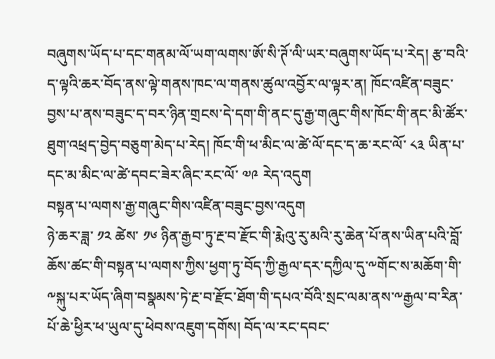བཞུགས་ཡོད་པ་དང་གནམ་ལོ་ཡག་ལགས་ཨོ་སི་ཊོ་ལི་ཡར་བཞུགས་ཡོད་པ་རེད། རྩ་བའི་ད་ལྟའི་ཆར་བོད་ནས་ལྟེ་གནས་ཁང་ལ་གནས་ཚུལ་འབྱོར་ལ་ལྟར་ན། ཁོང་འཛིན་བཟུང་བྱས་པ་ནས་བཟུང་ད་བར་ཉིན་གྲངས་དེ་དག་གི་ནང་དུ་རྒྱ་གཞུང་གིས་ཁོང་གི་ནང་མི་ཚོར་ཐུག་འཕྲད་བྱེད་བཅུག་མེད་པ་རེད། ཁོང་གི་ཕ་མིང་ལ་ཚེ་ལོ་དང་ད་ཆ་རང་ལོ་ ༨༣ ཡིན་པ་དང་མ་མིང་ལ་ཚེ་དབང་ཟེར་ཞིང་རང་ལོ་ ༧༩ རེད་འདུག
བསྟན་པ་ལགས་རྒྱ་གཞུང་གིས་འཛིན་བཟུང་བྱས་འདུག
ཉེ་ཆར་ཟླ་ ༡༢ ཚེས་ ༡༦ ཉིན་རྒྱབ་ཏུ་རྔ་བ་རྫོང་གི་རྨེའུ་རུ་མའི་རུ་ཆེན་པོ་ནས་ཡིན་པའི་བློ་ཆོས་ཚང་གི་བསྟན་པ་ལགས་ཀྱིས་ཕྱག་ཏུ་བོད་ཀྱི་རྒྱལ་དར་དཀྱིལ་དུ་༸གོང་ས་མཆོག་གི་༸སྐུ་པར་ཡོད་ཞིག་བསྣམས་ཏེ་རྔ་བ་རྫོང་ཐོག་གི་དཔའ་བོའི་སྲང་ལམ་ནས་༸རྒྱལ་བ་རིན་པོ་ཆེ་ཕྱིར་ཕ་ཡུལ་དུ་ཕེབས་འཇུག་དགོས། བོད་ལ་རང་དབང་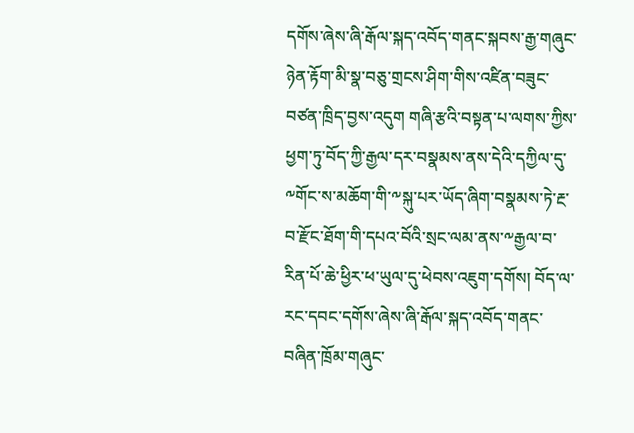དགོས་ཞེས་ཞི་རྒོལ་སྐད་འབོད་གནང་སྐབས་རྒྱ་གཞུང་ཉེན་རྟོག་མི་སྣ་བཅུ་གྲངས་ཤིག་གིས་འཛིན་བཟུང་བཙན་ཁྲིད་བྱས་འདུག གཞི་རྩའི་བསྟན་པ་ལགས་ཀྱིས་ཕྱག་ཏུ་བོད་ཀྱི་རྒྱལ་དར་བསྣམས་ནས་དེའི་དཀྱིལ་དུ་༸གོང་ས་མཆོག་གི་༸སྐུ་པར་ཡོད་ཞིག་བསྣམས་ཏེ་རྔ་བ་རྫོང་ཐོག་གི་དཔའ་བོའི་སྲང་ལམ་ནས་༸རྒྱལ་བ་རིན་པོ་ཆེ་ཕྱིར་ཕ་ཡུལ་དུ་ཕེབས་འཇུག་དགོས། བོད་ལ་རང་དབང་དགོས་ཞེས་ཞི་རྒོལ་སྐད་འབོད་གནང་བཞིན་ཁྲོམ་གཞུང་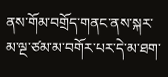ནས་གོམ་བགྲོད་གནང་ནས་སྐར་མ་ལྔ་ཙམ་མ་བགོར་པར་དེ་མ་ཐག་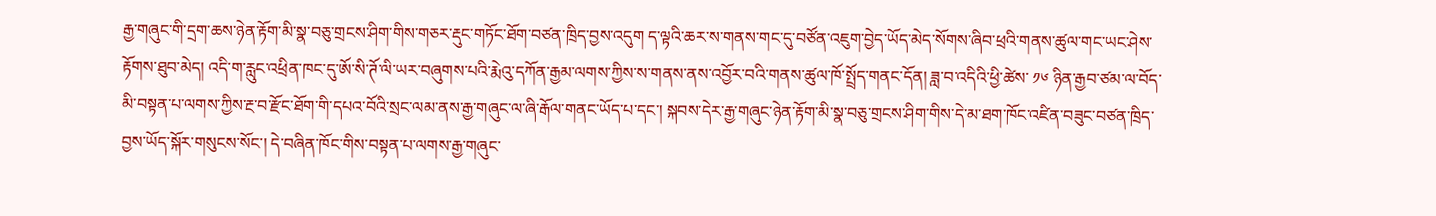རྒྱ་གཞུང་གི་དྲག་ཆས་ཉེན་རྟོག་མི་སྣ་བཅུ་གྲངས་ཤིག་གིས་གཅར་རྡུང་གཏོང་ཐོག་བཙན་ཁྲིད་བྱས་འདུག ད་ལྟའི་ཆར་ས་གནས་གང་དུ་བཙོན་འཇུག་བྱེད་ཡོད་མེད་སོགས་ཞིབ་ཕྲའི་གནས་ཚུལ་གང་ཡང་ཤེས་རྟོགས་ཐུབ་མེད། འདི་ག་རླུང་འཕྲིན་ཁང་དུ་ཨོ་སི་ཊོ་ལི་ཡར་བཞུགས་པའི་རྨེའུ་དཀོན་རྒྱམ་ལགས་ཀྱིས་ས་གནས་ནས་འབྱོར་བའི་གནས་ཚུལ་ཁོ་སྤྲོད་གནང་དོན། ཟླ་བ་འདིའི་ཕྱི་ཚེས་ ༡༦ ཉིན་རྒྱབ་ཙམ་ལ་བོད་མི་བསྟན་པ་ལགས་ཀྱིས་རྔ་བ་རྫོང་ཐོག་གི་དཔའ་བོའི་སྲང་ལམ་ནས་རྒྱ་གཞུང་ལ་ཞི་རྒོལ་གནང་ཡོད་པ་དང་། སྐབས་དེར་རྒྱ་གཞུང་ཉེན་རྟོག་མི་སྣ་བཅུ་གྲངས་ཤིག་གིས་དེ་མ་ཐག་ཁོང་འཛིན་བཟུང་བཙན་ཁྲིད་བྱས་ཡོད་སྐོར་གསུངས་སོང་། དེ་བཞིན་ཁོང་གིས་བསྟན་པ་ལགས་རྒྱ་གཞུང་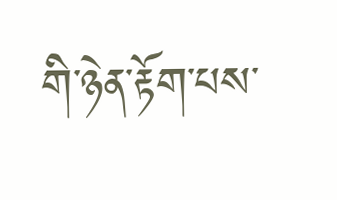གི་ཉེན་རྟོག་པས་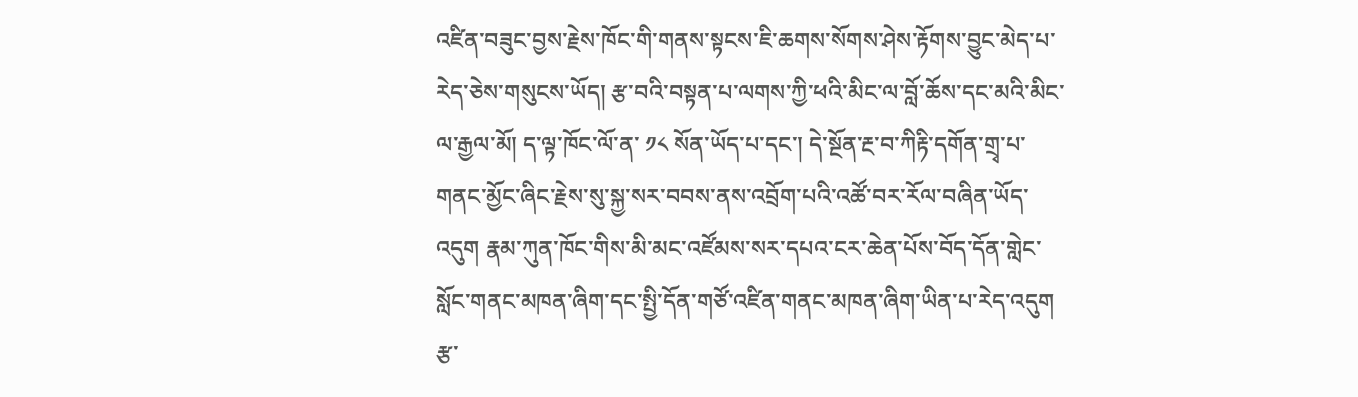འཛིན་བཟུང་བྱས་རྗེས་ཁོང་གི་གནས་སྟངས་ཇི་ཆགས་སོགས་ཤེས་རྟོགས་བྱུང་མེད་པ་རེད་ཅེས་གསུངས་ཡོད། རྩ་བའི་བསྟན་པ་ལགས་ཀྱི་ཕའི་མིང་ལ་བློ་ཆོས་དང་མའི་མིང་ལ་རྒྱལ་མོ། ད་ལྟ་ཁོང་ལོ་ན་ ༡༨ སོན་ཡོད་པ་དང་། དེ་སྔོན་རྔ་བ་ཀིརྟི་དགོན་གྲྭ་པ་གནང་མྱོང་ཞིང་རྗེས་སུ་སྐྱ་སར་བབས་ནས་འབྲོག་པའི་འཚོ་བར་རོལ་བཞིན་ཡོད་འདུག རྣམ་ཀུན་ཁོང་གིས་མི་མང་འཛོམས་སར་དཔའ་ངར་ཆེན་པོས་བོད་དོན་གླེང་སློང་གནང་མཁན་ཞིག་དང་སྤྱི་དོན་གཙོ་འཛིན་གནང་མཁན་ཞིག་ཡིན་པ་རེད་འདུག རྩ་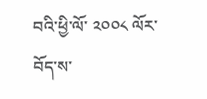བའི་ཕྱི་ལོ་ ༢༠༠༨ ལོར་བོད་ས་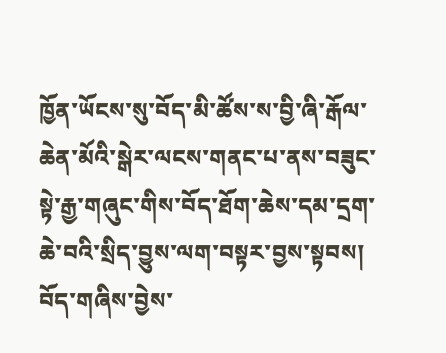ཁྱོན་ཡོངས་སུ་བོད་མི་ཚོས་ས་བྱི་ཞི་རྒོལ་ཆེན་མོའི་སྒེར་ལངས་གནང་པ་ནས་བཟུང་སྟེ་རྒྱ་གཞུང་གིས་བོད་ཐོག་ཆེས་དམ་དྲག་ཆེ་བའི་སྲིད་བྱུས་ལག་བསྟར་བྱས་སྟབས། བོད་གཞིས་བྱེས་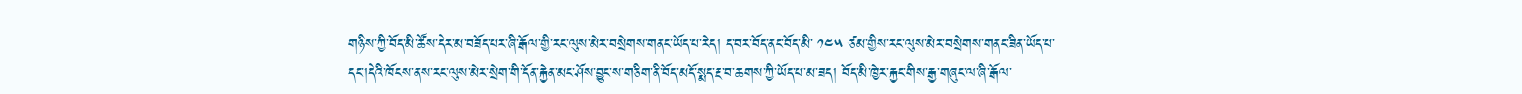གཉིས་ཀྱི་བོད་མི་ཚོས་དེར་མ་བཟོད་པར་ཞི་རྒོལ་གྱི་རང་ལུས་མེར་བསྲེགས་གནང་ཡོད་པ་རེད། ད་བར་བོད་ནང་བོད་མི་ ༡༤༥ ཙམ་གྱིས་རང་ལུས་མེར་བསྲེགས་གནང་ཟིན་ཡོད་པ་དང་།དེའི་ཁོངས་ནས་རང་ལུས་མེར་སྲེག་གི་དོན་རྐྱེན་མང་ཤོས་བྱུང་ས་གཅིག་ནི་བོད་མདོ་སྨད་རྔ་བ་ཆགས་ཀྱི་ཡོད་པ་མ་ཟད། བོད་མི་ཁྱེར་རྐྱང་གིས་རྒྱ་གཞུང་ལ་ཞི་རྒོལ་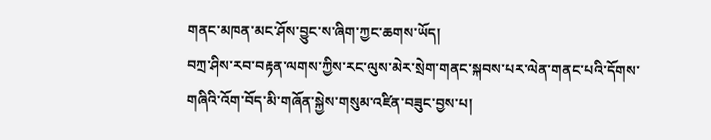གནང་མཁན་མང་ཤོས་བྱུང་ས་ཞིག་ཀྱང་ཆགས་ཡོད།
བཀྲ་ཤིས་རབ་བརྟན་ལགས་ཀྱིས་རང་ལུས་མེར་སྲེག་གནང་སྐབས་པར་ལེན་གནང་པའི་དོགས་གཞིའི་འོག་བོད་མི་གཞོན་སྐྱེས་གསུམ་འཛིན་བཟུང་བྱས་པ།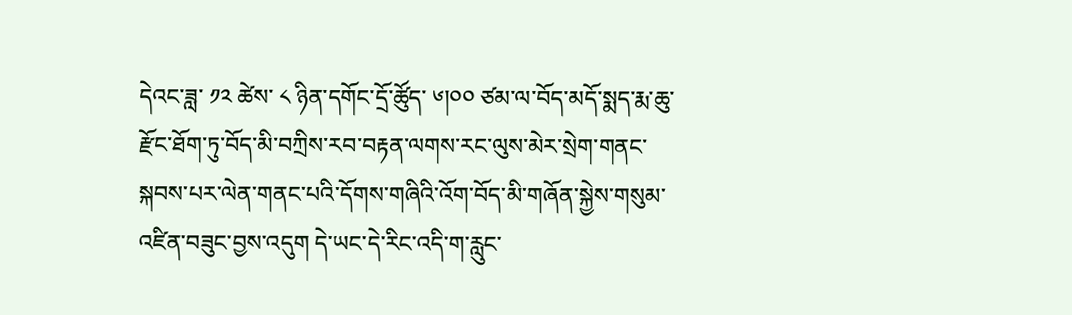དེའང་ཟླ་ ༡༢ ཚེས་ ༨ ཉིན་དགོང་དྲོ་ཚོུད་ ༦།༠༠ ཙམ་ལ་བོད་མདོ་སྨད་རྨ་ཆུ་རྫོང་ཐོག་ཏུ་བོད་མི་བཀྲིས་རབ་བརྟན་ལགས་རང་ལུས་མེར་སྲེག་གནང་སྐབས་པར་ལེན་གནང་པའི་དོགས་གཞིའི་འོག་བོད་མི་གཞོན་སྐྱེས་གསུམ་འཛིན་བཟུང་བྱས་འདུག དེ་ཡང་དེ་རིང་འདི་ག་རླུང་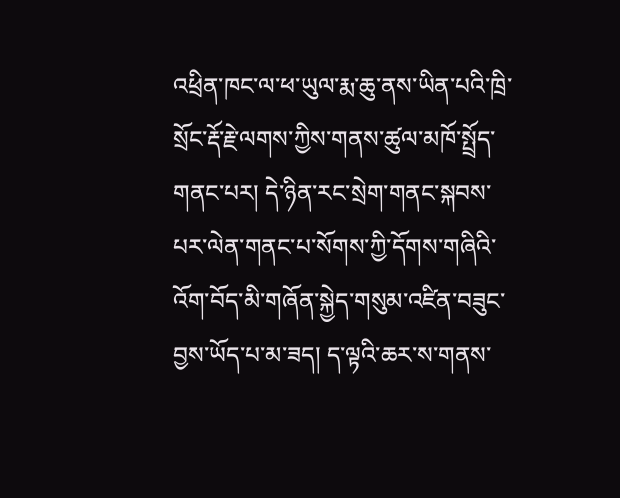འཕྲིན་ཁང་ལ་ཕ་ཡུལ་རྨ་ཆུ་ནས་ཡིན་པའི་ཁྲི་སྲོང་རྡོ་རྗེ་ལགས་ཀྱིས་གནས་ཚུལ་མཁོ་སྤྲོད་གནང་པར། དེ་ཉིན་རང་སྲེག་གནང་སྐབས་པར་ལེན་གནང་པ་སོགས་ཀྱི་དོགས་གཞིའི་འོག་བོད་མི་གཞོན་སྐྱེད་གསུམ་འཛིན་བཟུང་བྱས་ཡོད་པ་མ་ཟད། ད་ལྟའི་ཆར་ས་གནས་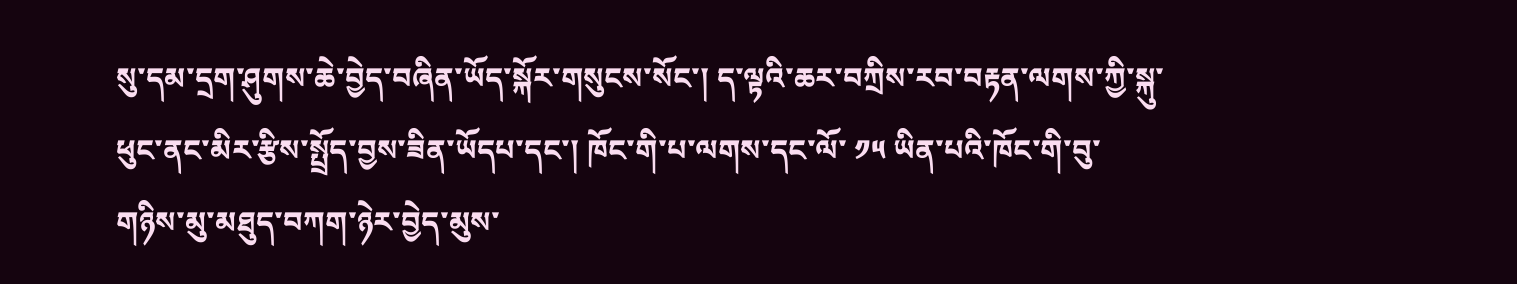སུ་དམ་དྲག་ཤུགས་ཆེ་བྱེད་བཞིན་ཡོད་སྐོར་གསུངས་སོང་། ད་ལྟའི་ཆར་བཀྲིས་རབ་བརྟན་ལགས་ཀྱི་སྐུ་ཕུང་ནང་མིར་རྩིས་སྤྲོད་བྱས་ཟིན་ཡོདཔ་དང་། ཁོང་གི་པ་ལགས་དང་ལོ་ ༡༥ ཡིན་པའི་ཁོང་གི་བུ་གཉིས་མུ་མཐུད་བཀག་ཉེར་བྱེད་མུས་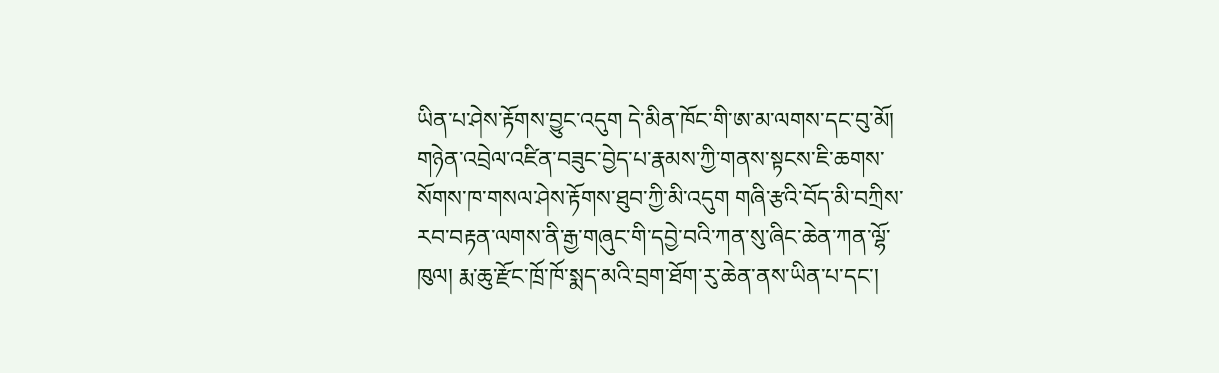ཡིན་པ་ཤེས་རྟོགས་བྱུང་འདུག དེ་མིན་ཁོང་གི་ཨ་མ་ལགས་དང་བུ་མོ། གཉེན་འབྲེལ་འཛིན་བཟུང་བྱེད་པ་རྣམས་ཀྱི་གནས་སྟངས་ཇི་ཆགས་སོགས་ཁ་གསལ་ཤེས་རྟོགས་ཐུབ་ཀྱི་མི་འདུག གཞི་རྩའི་བོད་མི་བཀྲིས་རབ་བརྟན་ལགས་ནི་རྒྱ་གཞུང་གི་དབྱེ་བའི་ཀན་སུ་ཞིང་ཆེན་ཀན་ལྷོ་ཁུལ། རྨ་ཆུ་རྫོང་ཁྲོ་ཁོ་སྨད་མའི་བྲག་ཐོག་རུ་ཆེན་ནས་ཡིན་པ་དང་།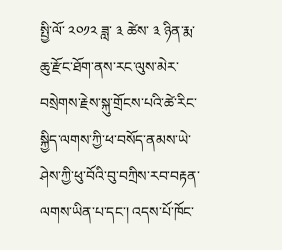སྤྱི་ལོ་ ༢༠༡༢ ཟླ་ ༣ ཚེས་ ༣ ཉིན་རྨ་ཆུ་རྫོང་ཐོག་ནས་རང་ལུས་མེར་བསྲེགས་རྗེས་སྐུ་གྲོངས་པའི་ཚེ་རིང་སྐྱིད་ལགས་ཀྱི་ཕ་བསོད་ནམས་ཡེ་ཤེས་ཀྱི་ཕུ་བོའི་བུ་བཀྲིས་རབ་བརྟན་ལགས་ཡིན་པ་དང་། འདས་པོ་ཁོང་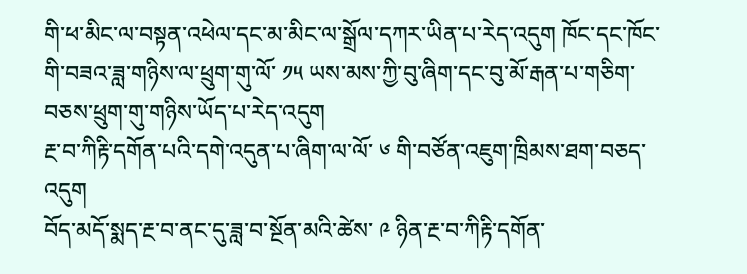གི་ཕ་མིང་ལ་བསྟན་འཕེལ་དང་མ་མིང་ལ་སྒྲོལ་དཀར་ཡིན་པ་རེད་འདུག ཁོང་དང་ཁོང་གི་བཟའ་ཟླ་གཉིས་ལ་ཕྲུག་གུ་ལོ་ ༡༥ ཡས་མས་ཀྱི་བུ་ཞིག་དང་བུ་མོ་རྒན་པ་གཅིག་བཅས་ཕྲུག་གུ་གཉིས་ཡོད་པ་རེད་འདུག
རྔ་བ་ཀིརྟི་དགོན་པའི་དགེ་འདུན་པ་ཞིག་ལ་ལོ་ ༦ གི་བཙོན་འཇུག་ཁྲིམས་ཐག་བཅད་འདུག
བོད་མདོ་སྨད་རྔ་བ་ནང་དུ་ཟླ་བ་སྔོན་མའི་ཚེས་ ༩ ཉིན་རྔ་བ་ཀིརྟི་དགོན་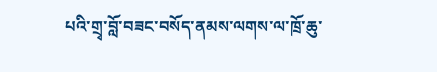པའི་གྲྭ་བློ་བཟང་བསོད་ནམས་ལགས་ལ་ཁྲོ་ཆུ་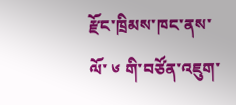རྫོང་ཁྲིམས་ཁང་ནས་ལོ་ ༦ གི་བཙོན་འཇུག་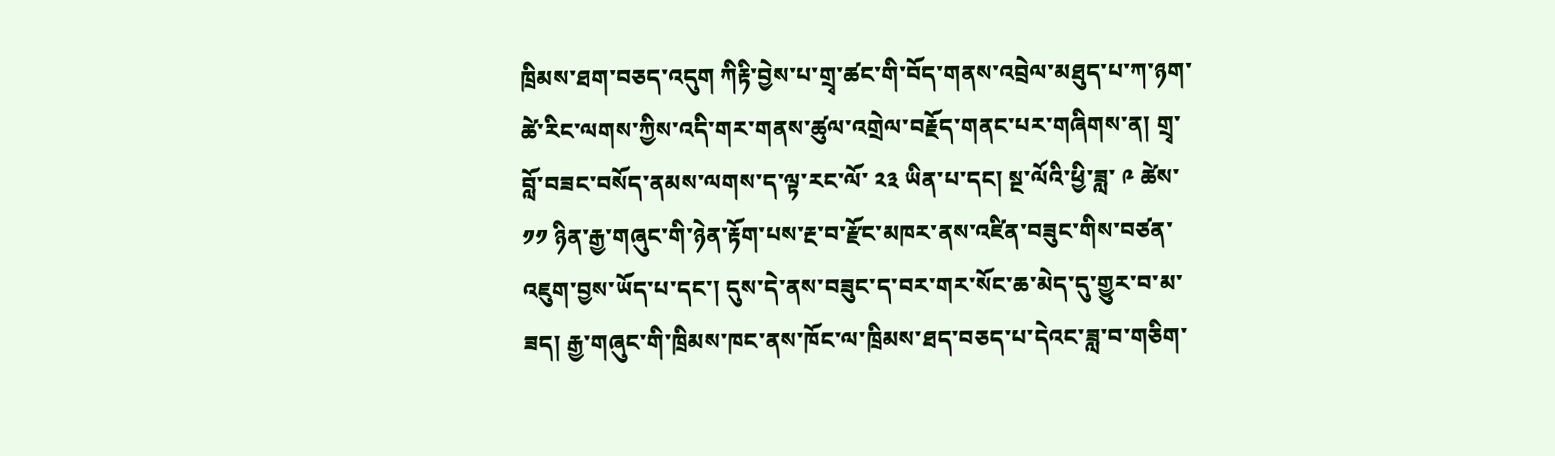ཁྲིམས་ཐག་བཅད་འདུག ཀིརྟི་བྱེས་པ་གྲྭ་ཚང་གི་བོད་གནས་འབྲེལ་མཐུད་པ་ཀ་ཉག་ཚེ་རིང་ལགས་ཀྱིས་འདི་གར་གནས་ཚུལ་འགྲེལ་བརྗོད་གནང་པར་གཞིགས་ན། གྲྭ་བློ་བཟང་བསོད་ནམས་ལགས་ད་ལྟ་རང་ལོ་ ༢༣ ཡིན་པ་དང། སྔ་ལོའི་ཕྱི་ཟླ་ ༩ ཚེས་ ༡༡ ཉིན་རྒྱ་གཞུང་གི་ཉེན་རྟོག་པས་རྔ་བ་རྫོང་མཁར་ནས་འཛིན་བཟུང་གིས་བཙན་འཇུག་བྱས་ཡོད་པ་དང་། དུས་དེ་ནས་བཟུང་ད་བར་གར་སོང་ཆ་མེད་དུ་གྱུར་བ་མ་ཟད། རྒྱ་གཞུང་གི་ཁྲིམས་ཁང་ནས་ཁོང་ལ་ཁྲིམས་ཐད་བཅད་པ་དེའང་ཟླ་བ་གཅིག་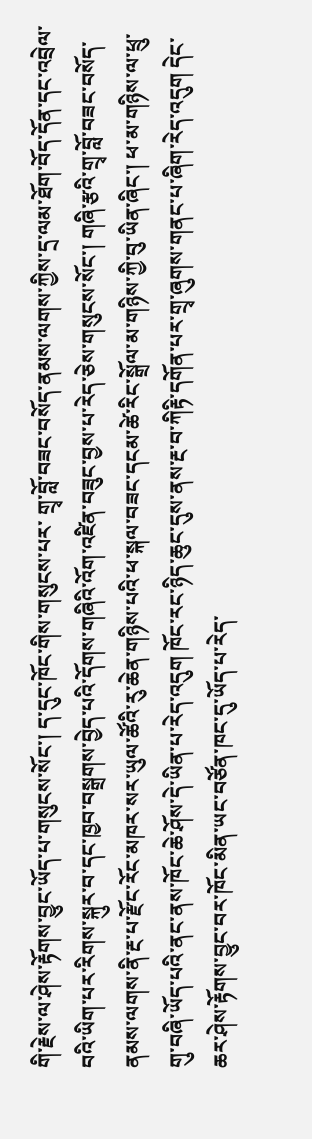གི་རྗེས་ལ་ཤེས་རྟོགས་བྱུང་ཡོད་པ་གསུངས་སོང་། ད་དུང་ཁོང་གིས་གསུངས་པར་ གྲྭ་བློ་བཟང་བསོད་ནམས་ལགས་ཀྱིས་དྲ་ལམ་ཐོག་བོད་དོན་དང་འབྲེལ་བའི་ཡིག་པར་རིགས་སྐུར་བ་དང་ཁྱབ་བསྒྲགས་བྱེད་པའི་དོགས་གཞིའི་འོག་འཛིན་བཟུང་བྱས་པ་རེད་ཅེས་གསུངས་སོང་། གཞི་རྩའི་གྲྭ་བློ་བཟང་བསོད་ནམས་ལགས་ནི་རྔ་པ་རྫོང་རོང་མཁར་སར་ཡུལ་ཚོའི་རུ་ཆེན་གཉིས་པའི་ཕ་སྐལ་བཟང་དངམ་ཚེ་རིང་སྒྲོལ་མ་གཉིས་ཀྱི་བུ་ཡིན་ཞིང་། ཕ་མ་གཉིས་ལ་ཕྲུ་གུ་བཞི་ཡོད་པའི་ནང་ནས་ཁོང་ཆེ་ཤོས་དེ་ཡིན་པ་རེད་འདུག ཁོང་རང་ཉིད་ཆུང་དུས་ནས་རྔ་བ་ཀིརྟི་དགོན་པར་གྲྭ་ཞུགས་གནང་པ་ཞིག་རེད་འདུག དེང་ཆར་ཤེས་རྟོགས་བྱུང་བར་ཁོང་མིན་ཡང་བཙོན་ཁང་དུ་ཡོད་པ་རེད་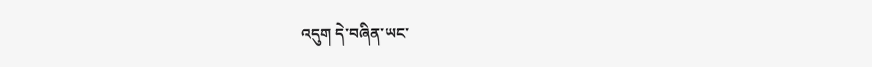འདུག དེ་བཞིན་ཡང་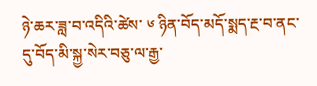ཉེ་ཆར་ཟླ་བ་འདིའི་ཚེས་ ༦ ཉིན་བོད་མདོ་སྨད་རྔ་བ་ནང་དུ་བོད་མི་སྐྱ་སེར་བཅུ་ལ་རྒྱ་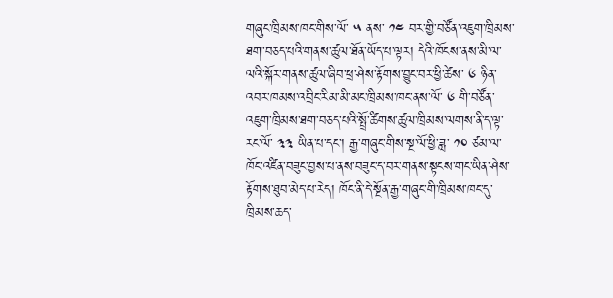གཞུང་ཁྲིམས་ཁང་གིས་ལོ་ ༥ ནས་ ༡༤ བར་གྱི་བཙོན་འཇུག་ཁྲིམས་ཐག་བཅད་པའི་གནས་ཚུལ་ཐོན་ཡོད་པ་ལྟར། དེའི་ཁོངས་ནས་མི་ལ་ལའི་སྐོར་གནས་ཚུལ་ཞིབ་ཕྲ་ཤེས་རྟོགས་བྱུང་བར་ཕྱི་ཚེས་ ༦ ཉིན་འབར་ཁམས་འབྲིང་རིམ་མི་མང་ཁྲིམས་ཁང་ནས་ལོ་ ༦ གི་བཙོན་འཇུག་ཁྲིམས་ཐག་བཅད་པའི་སྤྲོ་ཚིགས་ཚུལ་ཁྲིམས་ལགས་ནི་ད་ལྟ་རང་ལོ་ ༣༣ ཡིན་པ་དང་། རྒྱ་གཞུང་གིས་སྔ་ལོ་ཕྱི་ཟླ་ ༡༠ ཙམ་ལ་ཁོང་འཛིན་བཟུང་བྱས་པ་ནས་བཟུང་ད་བར་གནས་སྟངས་གང་ཡིན་ཤེས་རྟོགས་ཐུབ་མེད་པ་རེད། ཁོང་ནི་དེ་སྔོན་རྒྱ་གཞུང་གི་ཁྲིམས་ཁང་དུ་ཁྲིམས་ཆད་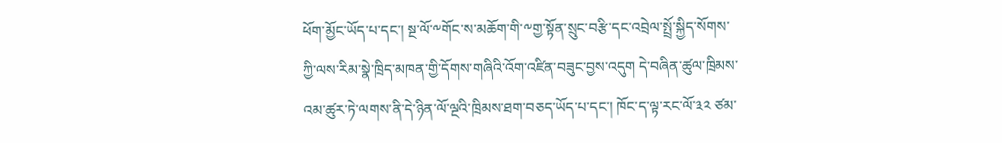ཕོག་མྱོང་ཡོད་པ་དང་། སྔ་ལོ་༸གོང་ས་མཆོག་གི་༸གྱ་སྟོན་སྲུང་བརྩི་དང་འབྲེལ་སྤྲོ་སྐྱིད་སོགས་ཀྱི་ལས་རིམ་སྣེ་ཁྲིད་མཁན་གྱི་དོགས་གཞིའི་འོག་འཛིན་བཟུང་བྱས་འདུག དེ་བཞིན་ཚུལ་ཁྲིམས་འམ་ཚུར་ཏེ་ལགས་ནི་དེ་ཉིན་ལོ་ལྔའི་ཁྲིམས་ཐག་བཅད་ཡོད་པ་དང་། ཁོང་ད་ལྟ་རང་ལོ་༣༢ ཙམ་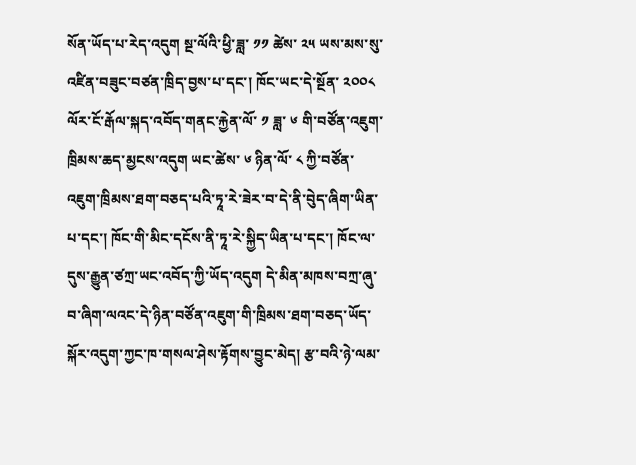སོན་ཡོད་པ་རེད་འདུག སྔ་ལོའི་ཕྱི་ཟླ་ ༡༡ ཚེས་ ༢༥ ཡས་མས་སུ་འཛིན་བཟུང་བཙན་ཁྲིད་བྱས་པ་དང་། ཁོང་ཡང་དེ་སྔོན་ ༢༠༠༨ ལོར་ངོ་རྒོལ་སྐད་འབོད་གནང་རྐྱེན་ལོ་ ༡ ཟླ་ ༦ གི་བཙོན་འཇུག་ཁྲིམས་ཆད་མྱངས་འདུག ཡང་ཚེས་ ༦ ཉིན་ལོ་ ༨ ཀྱི་བཙོན་འཇུག་ཁྲིམས་ཐག་བཅད་པའི་ཏཱ་རེ་ཟེར་བ་དེ་ནི་བེུད་ཞིག་ཡིན་པ་དང་། ཁོང་གི་མིང་དངོས་ནི་ཏཱ་རེ་སྐྱིད་ཡིན་པ་དང་། ཁོང་ལ་དུས་རྒྱུན་ཙཀྲ་ཡང་འབོད་ཀྱི་ཡོད་འདུག དེ་མིན་མཁས་བཀྲ་ཞུ་བ་ཞིག་ལའང་དེ་ཉིན་བཙོན་འཇུག་གི་ཁྲིམས་ཐག་བཅད་ཡོད་སྐོར་འདུག་ཀྱང་ཁ་གསལ་ཤེས་རྟོགས་བྱུང་མེད། རྩ་བའི་ཉེ་ལམ་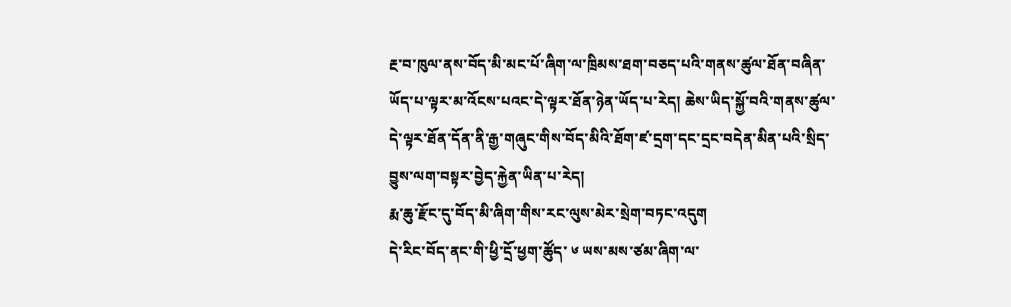རྔ་བ་ཁུལ་ནས་བོད་མི་མང་པོ་ཞིག་ལ་ཁྲིམས་ཐག་བཅད་པའི་གནས་ཚུལ་ཐོན་བཞིན་ཡོད་པ་ལྟར་མ་འོངས་པའང་དེ་ལྟར་ཐོན་ཉེན་ཡོད་པ་རེད། ཆེས་ཡིད་སྐྱོ་བའི་གནས་ཚུལ་དེ་ལྟར་ཐོན་དོན་ནི་རྒྱ་གཞུང་གིས་བོད་མིའི་ཐོག་ཛ་དྲག་དང་དྲང་བདེན་མིན་པའི་སྲིད་བྱུས་ལག་བསྟར་བྱེད་རྐྱེན་ཡིན་པ་རེད།
རྨ་ཆུ་རྫོང་དུ་བོད་མི་ཞིག་གིས་རང་ལུས་མེར་སྲེག་བཏང་འདུག
དེ་རིང་བོད་ནང་གི་ཕྱི་དྲོ་ཕྱག་ཚོུད་ ༦ ཡས་མས་ཙམ་ཞིག་ལ་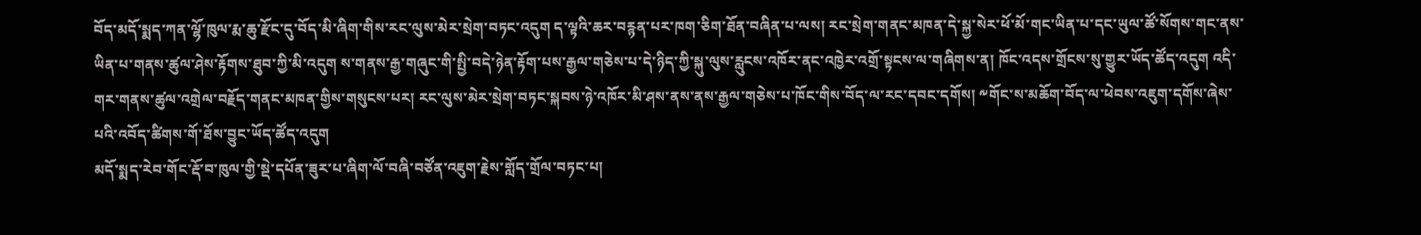བོད་མདོ་སྨད་ཀན་ལྷོ་ཁུལ་རྨ་ཆུ་རྫོང་དུ་བོད་མི་ཞིག་གིས་རང་ལུས་མེར་སྲེག་བཏང་འདུག ད་ལྟའི་ཆར་བརྙན་པར་ཁག་ཅིག་ཐོན་བཞིན་པ་ལས། རང་སྲེག་གནང་མཁན་དེ་སྐྱ་སེར་ཕོ་མོ་གང་ཡིན་པ་དང་ཡུལ་ཚོ་སོགས་གང་ནས་ཡིན་པ་གནས་ཚུལ་ཤེས་རྟོགས་ཐུབ་ཀྱི་མི་འདུག ས་གནས་རྒྱ་གཞུང་གི་སྤྱི་བདེ་ཉེན་རྟོག་པས་རྒྱལ་གཅེས་པ་དེ་ཉིད་ཀྱི་སྐུ་ལུས་རླུངས་འཁོར་ནང་འཁྱེར་འགྲོ་སྟངས་ལ་གཞིགས་ན། ཁོང་འདས་གྲོངས་སུ་གྱུར་ཡོད་ཚོད་འདུག འདི་གར་གནས་ཚུལ་འགྲེལ་བརྗོད་གནང་མཁན་གྱིས་གསུངས་པར། རང་ལུས་མེར་སྲེག་བཏང་སྐབས་ཉེ་འཁོར་མི་ཤས་ནས་ནས་རྒྱལ་གཅེས་པ་ཁོང་གིས་བོད་ལ་རང་དབང་དགོས། ༸གོང་ས་མཆོག་བོད་ལ་ཕེབས་འཇུག་དགོས་ཞེས་པའི་འབོད་ཚིགས་གོ་ཐོས་བྱུང་ཡོད་ཚོད་འདུག
མདོ་སྨད་རེབ་གོང་རྡོ་བ་ཁུལ་གྱི་སྡེ་དཔོན་ཟུར་པ་ཞིག་ལོ་བཞི་བཙོན་འཇུག་རྗེས་གློད་གྲོལ་བཏང་པ།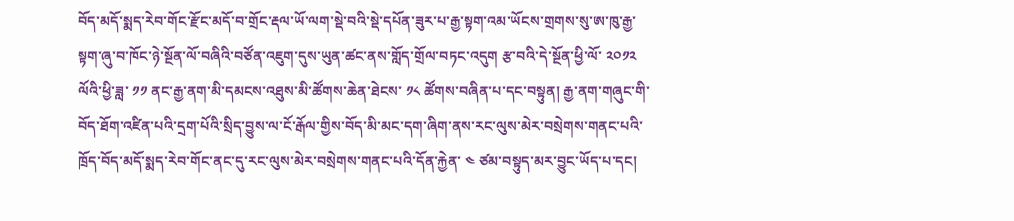བོད་མདོ་སྨད་རེབ་གོང་རྫོང་མདོ་བ་གྲོང་རྡལ་ཡོ་ལག་སྡེ་བའི་སྡེ་དཔོན་ཟུར་པ་རྒྱ་སྟག་འམ་ཡོངས་གྲགས་སུ་ཨ་ཁུ་རྒྱ་སྟག་ཞུ་བ་ཁོང་ཉེ་སྔོན་ལོ་བཞིའི་བཙོན་འཇུག་དུས་ཡུན་ཚང་ནས་གློད་གྲོལ་བཏང་འདུག རྩ་བའི་དེ་སྔོན་ཕྱི་ལོ་ ༢༠༡༢ ལོའི་ཕྱི་ཟླ་ ༡༡ ནང་རྒྱ་ནག་མི་དམངས་འཐུས་མི་ཚོགས་ཆེན་ཐེངས་ ༡༨ ཚོགས་བཞིན་པ་དང་བསྟུན། རྒྱ་ནག་གཞུང་གི་བོད་ཐོག་འཛིན་པའི་དྲག་པོའི་སྲིད་བྱུས་ལ་ངོ་རྒོལ་གྱིས་བོད་མི་མང་དག་ཞིག་ནས་རང་ལུས་མེར་བསྲེགས་གནང་པའི་ཁྲོད་བོད་མདོ་སྨད་རེབ་གོང་ནང་དུ་རང་ལུས་མེར་བསྲེགས་གནང་པའི་དོན་རྐྱེན་ ༤ ཙམ་བསྟུད་མར་བྱུང་ཡོད་པ་དང།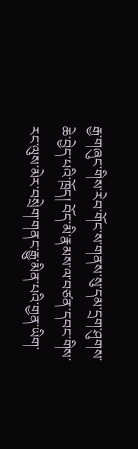རྒྱ་གཞུང་གིས་རེབ་གོང་ས་གནས་སུ་དམ་དྲག་ཤུགས་ཆེ་བྱེད་པའི་ཁྲོད། བོད་མི་རྣམས་ལ་བཙན་དབང་གིས་རང་ལུས་མེར་བསྲེག་གནང་རྒྱུ་མིན་པའི་གྱན་ཡིག་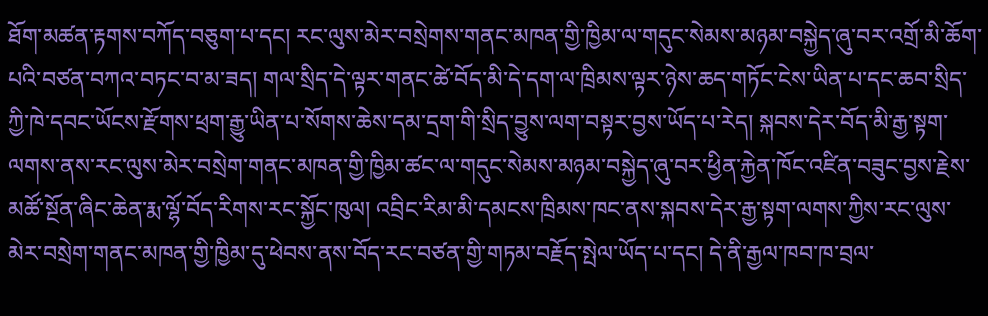ཐོག་མཚན་རྟགས་བཀོད་བཅུག་པ་དང། རང་ལུས་མེར་བསྲེགས་གནང་མཁན་གྱི་ཁྱིམ་ལ་གདུང་སེམས་མཉམ་བསྐྱེད་ཞུ་བར་འགྲོ་མི་ཆོག་པའི་བཙན་བཀའ་བཏང་བ་མ་ཟད། གལ་སྲིད་དེ་ལྟར་གནང་ཚེ་བོད་མི་དེ་དག་ལ་ཁྲིམས་ལྟར་ཉེས་ཆད་གཏོང་ངེས་ཡིན་པ་དང་ཆབ་སྲིད་ཀྱི་ཁེ་དབང་ཡོངས་རྫོགས་ཕྲག་རྒྱུ་ཡིན་པ་སོགས་ཆེས་དམ་དྲག་གི་སྲིད་བྱུས་ལག་བསྟར་བྱས་ཡོད་པ་རེད། སྐབས་དེར་བོད་མི་རྒྱ་སྟག་ལགས་ནས་རང་ལུས་མེར་བསྲེག་གནང་མཁན་གྱི་ཁྱིམ་ཚང་ལ་གདུང་སེམས་མཉམ་བསྐྱེད་ཞུ་བར་ཕྱིན་རྐྱེན་ཁོང་འཛིན་བཟུང་བྱས་རྗེས་མཚོ་སྔོན་ཞིང་ཆེན་རྨ་ལྷོ་བོད་རིགས་རང་སྐྱོང་ཁུལ། འབྲིང་རིམ་མི་དམངས་ཁྲིམས་ཁང་ནས་སྐབས་དེར་རྒྱ་སྟག་ལགས་ཀྱིས་རང་ལུས་མེར་བསྲེག་གནང་མཁན་གྱི་ཁྱིམ་དུ་ཕེབས་ནས་བོད་རང་བཙན་གྱི་གཏམ་བརྗོད་སྤེལ་ཡོད་པ་དང། དེ་ནི་རྒྱལ་ཁབ་ཁ་བྲལ་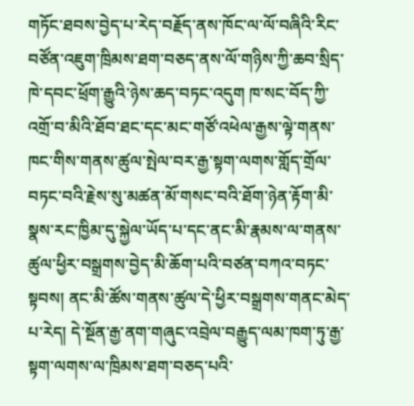གཏོང་ཐབས་བྱེད་པ་རེད་བརྗོད་ནས་ཁོང་ལ་ལོ་བཞིའི་རིང་བཙོན་འཇུག་ཁྲིམས་ཐག་བཅད་ནས་ལོ་གཉིས་ཀྱི་ཆབ་སྲིད་ཁེ་དབང་ཕྲོག་རྒྱུའི་ཉེས་ཆད་བཏང་འདུག ཁ་སང་བོད་ཀྱི་འགྲོ་བ་མིའི་ཐོབ་ཐང་དང་མང་གཙོ་འཕེལ་རྒྱས་ལྟེ་གནས་ཁང་གིས་གནས་ཚུལ་སྤེལ་བར་རྒྱ་སྟག་ལགས་གློད་གྲོལ་བཏང་བའི་རྗེས་སུ་མཚན་མོ་གསང་བའི་ཐོག་ཉེན་རྟོག་མི་སྣས་རང་ཁྱིམ་དུ་སྐྱེལ་ཡོད་པ་དང་ནང་མི་རྣམས་ལ་གནས་ཚུལ་ཕྱིར་བསྒྲགས་བྱེད་མི་ཆོག་པའི་བཙན་བཀའ་བཏང་སྟབས། ནང་མི་ཚོས་གནས་ཚུལ་དེ་ཕྱིར་བསྒྲགས་གནང་མེད་པ་རེད། དེ་སྔོན་རྒྱ་ནག་གཞུང་འབྲེལ་བརྒྱུད་ལམ་ཁག་ཏུ་རྒྱ་སྟག་ལགས་ལ་ཁྲིམས་ཐག་བཅད་པའི་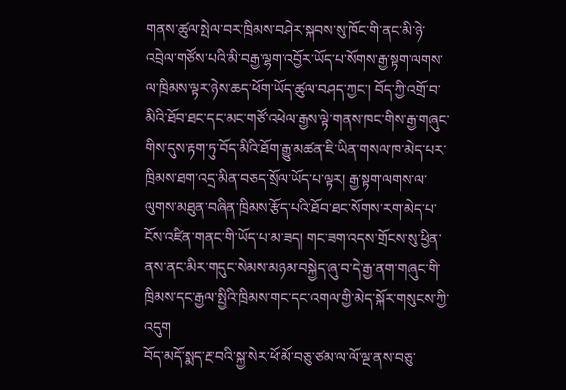གནས་ཚུལ་སྤེལ་བར་ཁྲིམས་བཤེར་སྐབས་སུ་ཁོང་གི་ནང་མི་ཉེ་འབྲེལ་གཙོས་པའི་མི་བརྒྱ་ལྷག་འབྱོར་ཡོད་པ་སོགས་རྒྱ་སྟག་ལགས་ལ་ཁྲིམས་ལྟར་ཉེས་ཆད་ཕོག་ཡོད་ཚུལ་བཤད་ཀྱང་། བོད་ཀྱི་འགྲོ་བ་མིའི་ཐོབ་ཐང་དང་མང་གཙོ་འཕེལ་རྒྱས་ལྟེ་གནས་ཁང་གིས་རྒྱ་གཞུང་གིས་དུས་རྟག་ཏུ་བོད་མིའི་ཐོག་རྒྱུ་མཚན་ཇི་ཡིན་གསལ་ཁ་མེད་པར་ཁྲིམས་ཐག་འདྲ་མིན་བཅད་སྲོལ་ཡོད་པ་ལྟར། རྒྱ་སྟག་ལགས་ལ་ལུགས་མཐུན་བཞིན་ཁྲིམས་རྩོད་པའི་ཐོབ་ཐང་སོགས་རག་མེད་པ་ངོས་འཛིན་གནང་གི་ཡོད་པ་མ་ཟད། གང་ཟག་འདས་གྲོངས་སུ་ཕྱིན་ནས་ནང་མིར་གདུང་སེམས་མཉམ་བསྐྱེད་ཞུ་བ་དེ་རྒྱ་ནག་གཞུང་གི་ཁྲིམས་དང་རྒྱལ་སྤྱིའི་ཁྲིམས་གང་དང་འགལ་གྱི་མེད་སྐོར་གསུངས་ཀྱི་འདུག
བོད་མདོ་སྨད་རྔ་བའི་སྐྱ་སེར་ཕོ་མོ་བཅུ་ཙམ་ལ་ལོ་ལྔ་ནས་བཅུ་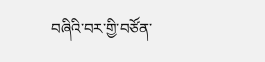བཞིའི་བར་གྱི་བཙོན་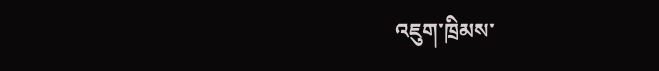འཇུག་ཁྲིམས་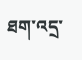ཐག་འདྲ་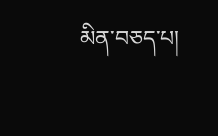མིན་བཅད་པ།